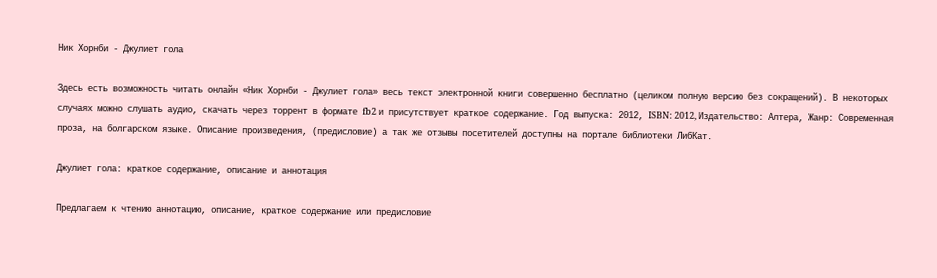Ник Хорнби - Джулиет гола

Здесь есть возможность читать онлайн «Ник Хорнби - Джулиет гола» весь текст электронной книги совершенно бесплатно (целиком полную версию без сокращений). В некоторых случаях можно слушать аудио, скачать через торрент в формате fb2 и присутствует краткое содержание. Год выпуска: 2012, ISBN: 2012, Издательство: Алтера, Жанр: Современная проза, на болгарском языке. Описание произведения, (предисловие) а так же отзывы посетителей доступны на портале библиотеки ЛибКат.

Джулиет гола: краткое содержание, описание и аннотация

Предлагаем к чтению аннотацию, описание, краткое содержание или предисловие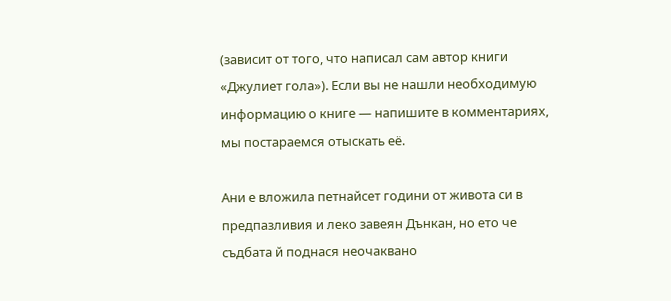(зависит от того, что написал сам автор книги «Джулиет гола»). Если вы не нашли необходимую информацию о книге — напишите в комментариях, мы постараемся отыскать её.

Ани е вложила петнайсет години от живота си в предпазливия и леко завеян Дънкан, но ето че съдбата й поднася неочаквано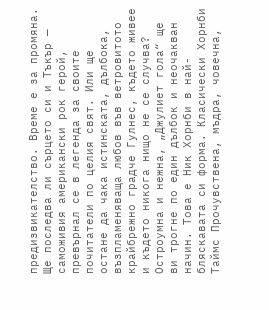предизвикателство. Време е за промяна. Ще последва ли сърцето си и Тъкър — саможивия американски рок герой, превърнал се в легенда за своите почитатели по целия свят. Или ще остане да чака истинската, дълбока, възпламеняваща любов във ветровитото крайбрежно градче Гулнес, където живее и където никога нищо не се случва?
Остроумна и нежна, „Джулиет гола“ ще ви трогне по един дълбок и неочакван начин. Това е Ник Хорнби в най-бляскавата си форма. Класически Хорнби
Таймс Прочувствена, мъдра, човечна,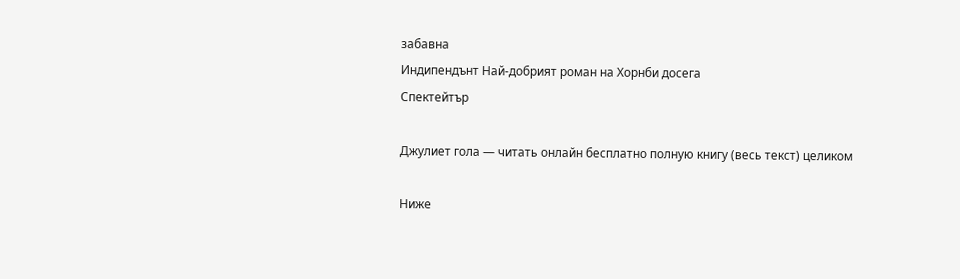забавна
Индипендънт Най-добрият роман на Хорнби досега
Спектейтър

Джулиет гола — читать онлайн бесплатно полную книгу (весь текст) целиком

Ниже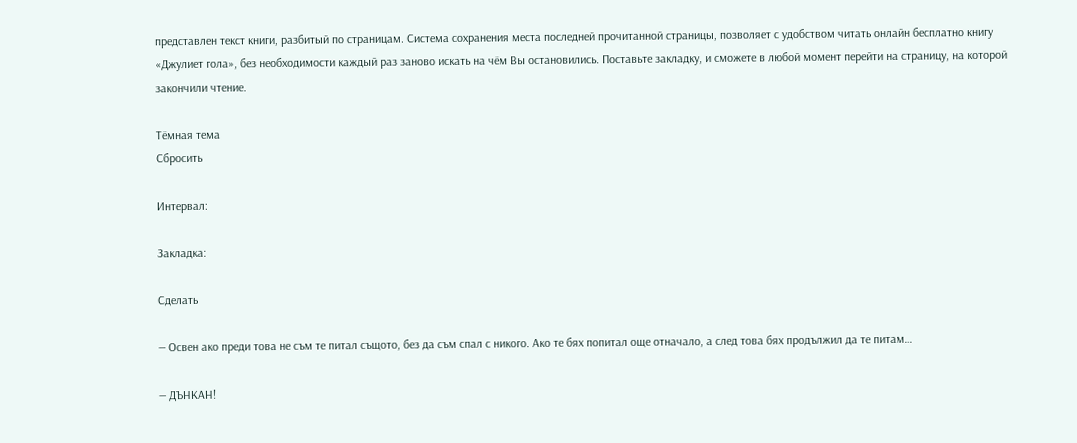представлен текст книги, разбитый по страницам. Система сохранения места последней прочитанной страницы, позволяет с удобством читать онлайн бесплатно книгу «Джулиет гола», без необходимости каждый раз заново искать на чём Вы остановились. Поставьте закладку, и сможете в любой момент перейти на страницу, на которой закончили чтение.

Тёмная тема
Сбросить

Интервал:

Закладка:

Сделать

— Освен ако преди това не съм те питал същото, без да съм спал с никого. Ако те бях попитал още отначало, а след това бях продължил да те питам…

— ДЪНКАН!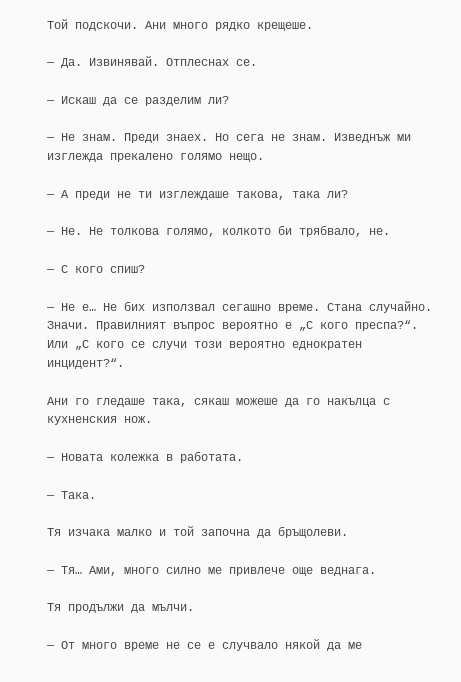Той подскочи. Ани много рядко крещеше.

— Да. Извинявай. Отплеснах се.

— Искаш да се разделим ли?

— Не знам. Преди знаех. Но сега не знам. Изведнъж ми изглежда прекалено голямо нещо.

— А преди не ти изглеждаше такова, така ли?

— Не. Не толкова голямо, колкото би трябвало, не.

— С кого спиш?

— Не е… Не бих използвал сегашно време. Стана случайно. Значи. Правилният въпрос вероятно е „С кого преспа?“. Или „С кого се случи този вероятно еднократен инцидент?“.

Ани го гледаше така, сякаш можеше да го накълца с кухненския нож.

— Новата колежка в работата.

— Така.

Тя изчака малко и той започна да бръщолеви.

— Тя… Ами, много силно ме привлече още веднага.

Тя продължи да мълчи.

— От много време не се е случвало някой да ме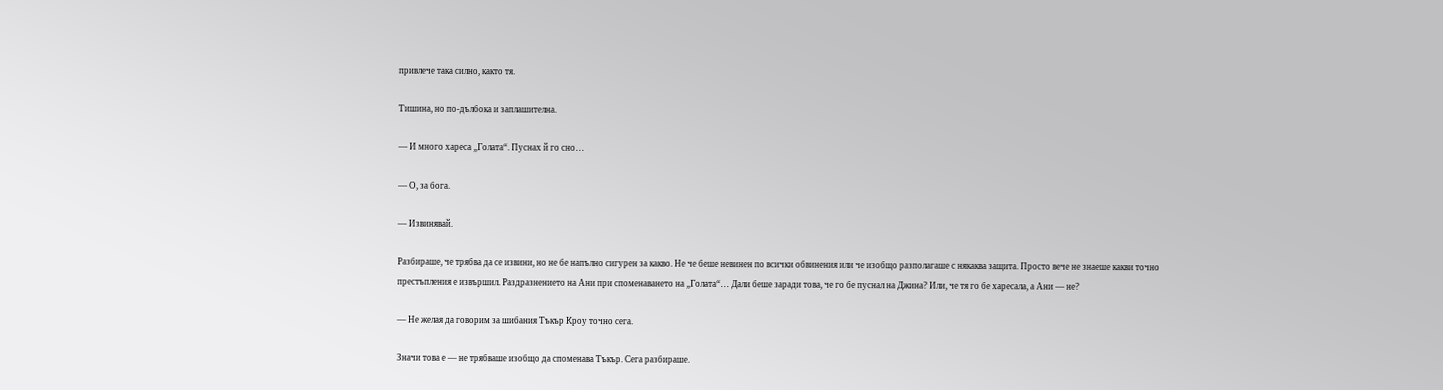привлече така силно, както тя.

Тишина, но по-дълбока и заплашителна.

— И много хареса „Голата“. Пуснах й го сно…

— О, за бога.

— Извинявай.

Разбираше, че трябва да се извини, но не бе напълно сигурен за какво. Не че беше невинен по всички обвинения или че изобщо разполагаше с някаква защита. Просто вече не знаеше какви точно престъпления е извършил. Раздразнението на Ани при споменаването на „Голата“… Дали беше заради това, че го бе пуснал на Джина? Или, че тя го бе харесала, а Ани — не?

— Не желая да говорим за шибания Тъкър Кроу точно сега.

Значи това е — не трябваше изобщо да споменава Тъкър. Сега разбираше.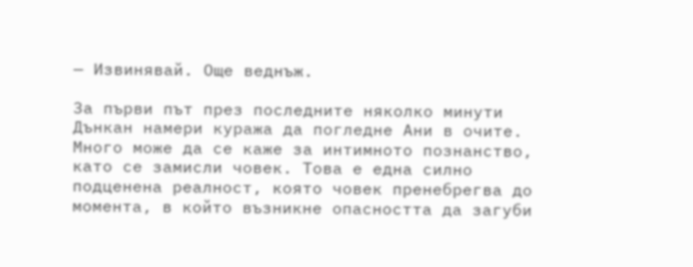— Извинявай. Още веднъж.

За първи път през последните няколко минути Дънкан намери куража да погледне Ани в очите. Много може да се каже за интимното познанство, като се замисли човек. Това е една силно подценена реалност, която човек пренебрегва до момента, в който възникне опасността да загуби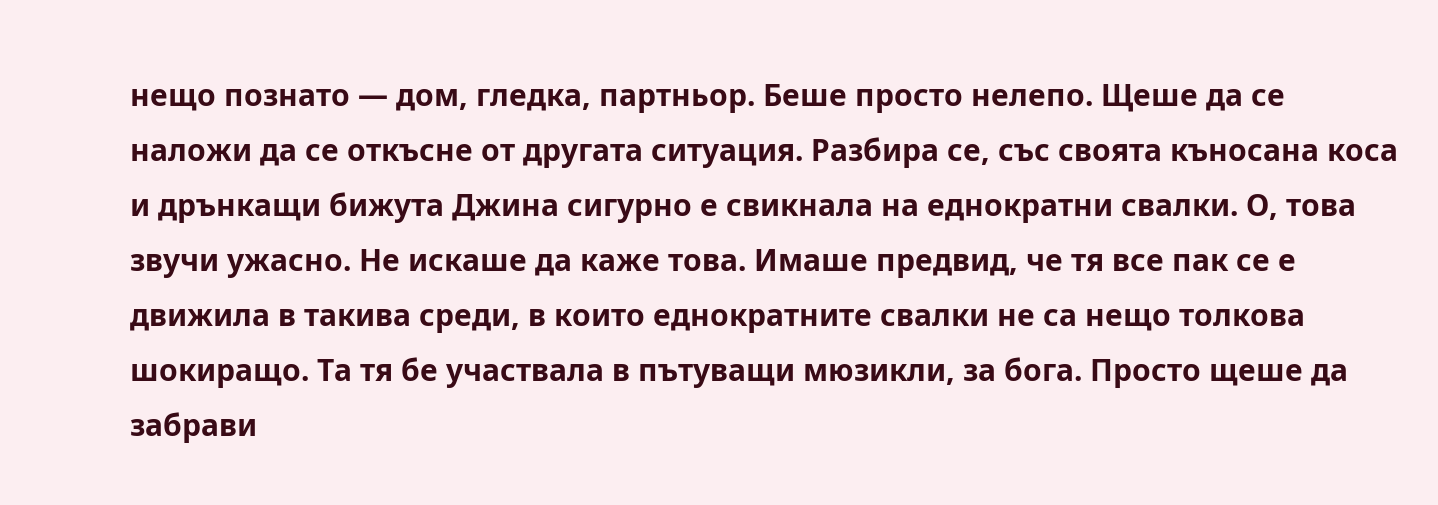нещо познато — дом, гледка, партньор. Беше просто нелепо. Щеше да се наложи да се откъсне от другата ситуация. Разбира се, със своята къносана коса и дрънкащи бижута Джина сигурно е свикнала на еднократни свалки. О, това звучи ужасно. Не искаше да каже това. Имаше предвид, че тя все пак се е движила в такива среди, в които еднократните свалки не са нещо толкова шокиращо. Та тя бе участвала в пътуващи мюзикли, за бога. Просто щеше да забрави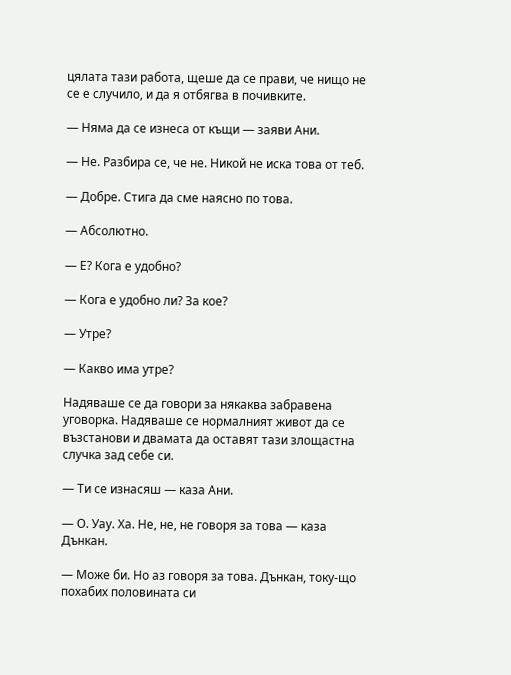цялата тази работа, щеше да се прави, че нищо не се е случило, и да я отбягва в почивките.

— Няма да се изнеса от къщи — заяви Ани.

— Не. Разбира се, че не. Никой не иска това от теб.

— Добре. Стига да сме наясно по това.

— Абсолютно.

— Е? Кога е удобно?

— Кога е удобно ли? За кое?

— Утре?

— Какво има утре?

Надяваше се да говори за някаква забравена уговорка. Надяваше се нормалният живот да се възстанови и двамата да оставят тази злощастна случка зад себе си.

— Ти се изнасяш — каза Ани.

— О. Уау. Ха. Не, не, не говоря за това — каза Дънкан.

— Може би. Но аз говоря за това. Дънкан, току-що похабих половината си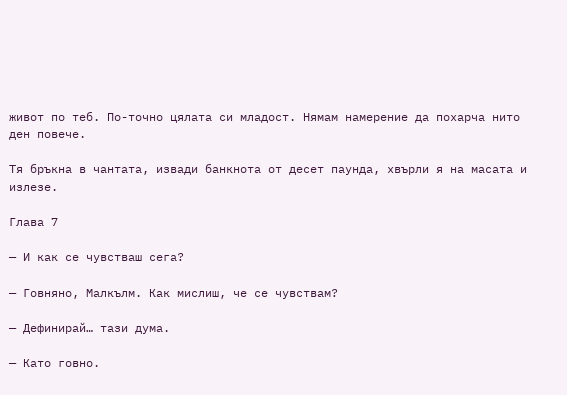живот по теб. По-точно цялата си младост. Нямам намерение да похарча нито ден повече.

Тя бръкна в чантата, извади банкнота от десет паунда, хвърли я на масата и излезе.

Глава 7

— И как се чувстваш сега?

— Говняно, Малкълм. Как мислиш, че се чувствам?

— Дефинирай… тази дума.

— Като говно.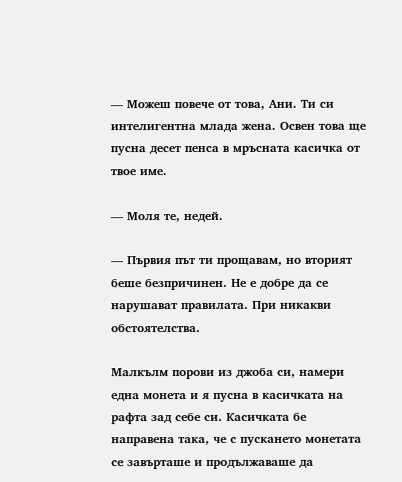— Можеш повече от това, Ани. Ти си интелигентна млада жена. Освен това ще пусна десет пенса в мръсната касичка от твое име.

— Моля те, недей.

— Първия път ти прощавам, но вторият беше безпричинен. Не е добре да се нарушават правилата. При никакви обстоятелства.

Малкълм порови из джоба си, намери една монета и я пусна в касичката на рафта зад себе си. Касичката бе направена така, че с пускането монетата се завърташе и продължаваше да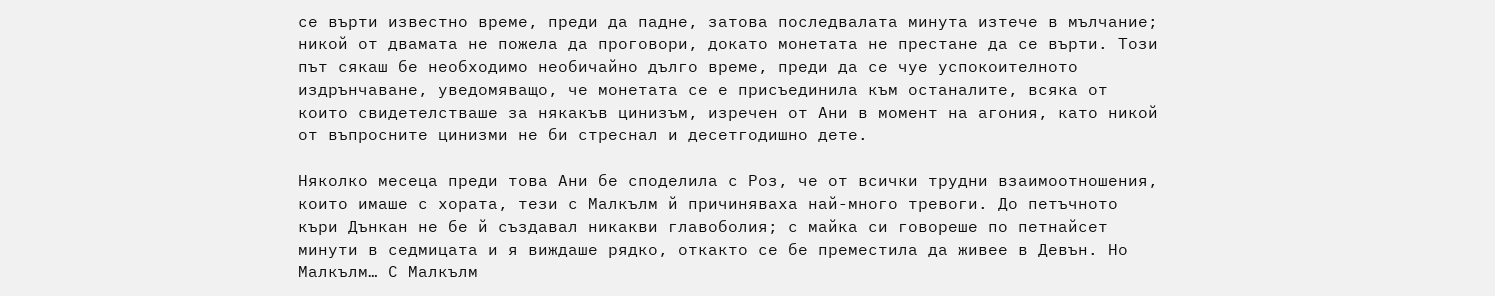се върти известно време, преди да падне, затова последвалата минута изтече в мълчание; никой от двамата не пожела да проговори, докато монетата не престане да се върти. Този път сякаш бе необходимо необичайно дълго време, преди да се чуе успокоителното издрънчаване, уведомяващо, че монетата се е присъединила към останалите, всяка от които свидетелстваше за някакъв цинизъм, изречен от Ани в момент на агония, като никой от въпросните цинизми не би стреснал и десетгодишно дете.

Няколко месеца преди това Ани бе споделила с Роз, че от всички трудни взаимоотношения, които имаше с хората, тези с Малкълм й причиняваха най-много тревоги. До петъчното къри Дънкан не бе й създавал никакви главоболия; с майка си говореше по петнайсет минути в седмицата и я виждаше рядко, откакто се бе преместила да живее в Девън. Но Малкълм… С Малкълм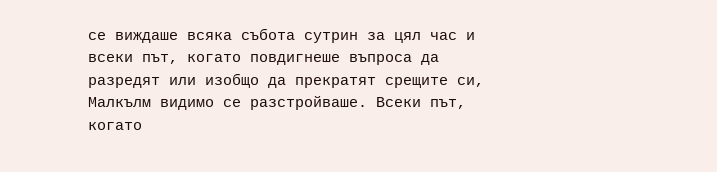се виждаше всяка събота сутрин за цял час и всеки път, когато повдигнеше въпроса да разредят или изобщо да прекратят срещите си, Малкълм видимо се разстройваше. Всеки път, когато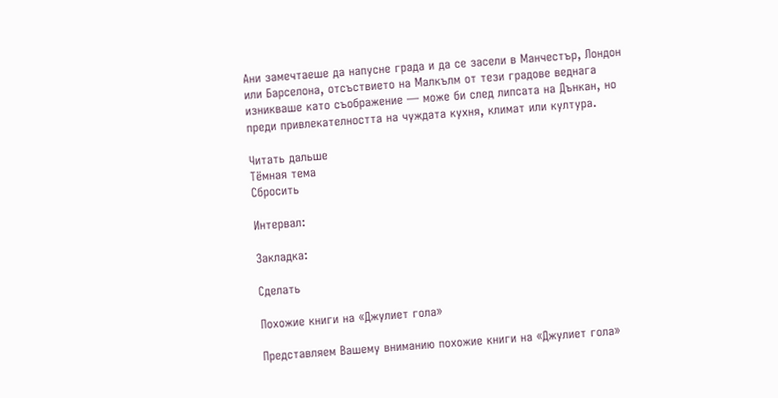Ани замечтаеше да напусне града и да се засели в Манчестър, Лондон или Барселона, отсъствието на Малкълм от тези градове веднага изникваше като съображение — може би след липсата на Дънкан, но преди привлекателността на чуждата кухня, климат или култура.

Читать дальше
Тёмная тема
Сбросить

Интервал:

Закладка:

Сделать

Похожие книги на «Джулиет гола»

Представляем Вашему вниманию похожие книги на «Джулиет гола»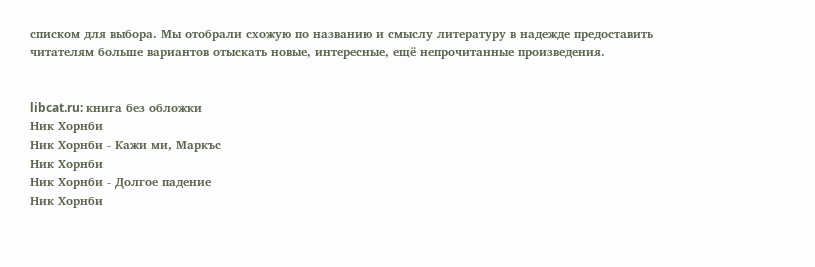списком для выбора. Мы отобрали схожую по названию и смыслу литературу в надежде предоставить читателям больше вариантов отыскать новые, интересные, ещё непрочитанные произведения.


libcat.ru: книга без обложки
Ник Хорнби
Ник Хорнби - Кажи ми, Маркъс
Ник Хорнби
Ник Хорнби - Долгое падение
Ник Хорнби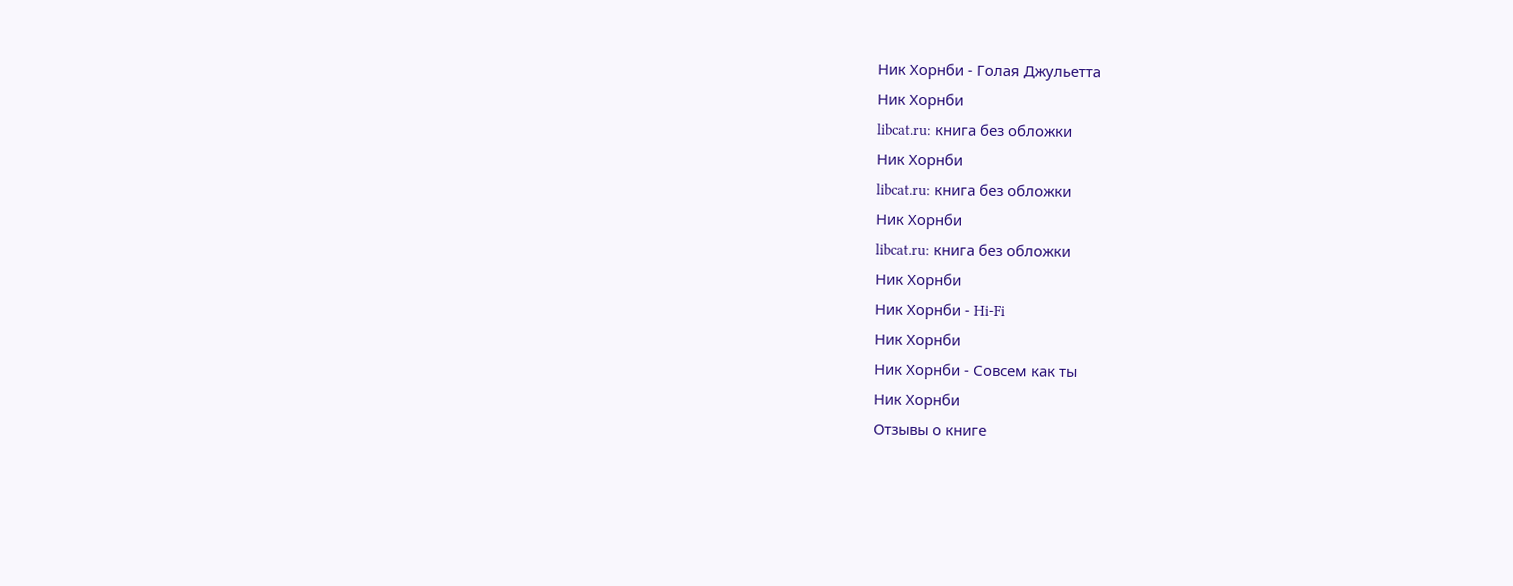Ник Хорнби - Голая Джульетта
Ник Хорнби
libcat.ru: книга без обложки
Ник Хорнби
libcat.ru: книга без обложки
Ник Хорнби
libcat.ru: книга без обложки
Ник Хорнби
Ник Хорнби - Hi-Fi
Ник Хорнби
Ник Хорнби - Совсем как ты
Ник Хорнби
Отзывы о книге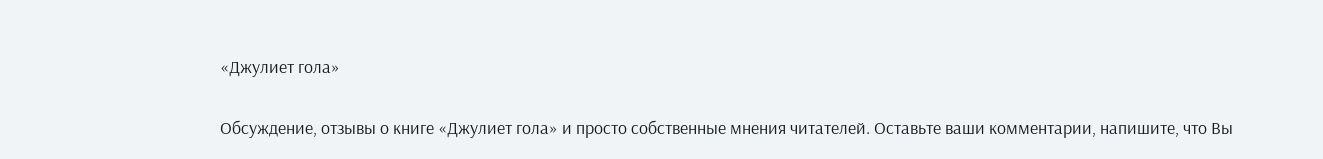«Джулиет гола»

Обсуждение, отзывы о книге «Джулиет гола» и просто собственные мнения читателей. Оставьте ваши комментарии, напишите, что Вы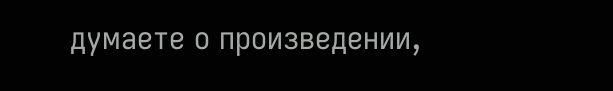думаете о произведении,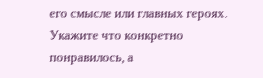его смысле или главных героях. Укажите что конкретно понравилось, а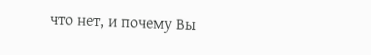что нет, и почему Вы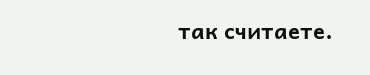так считаете.